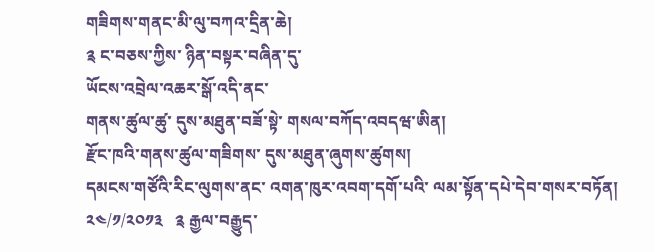གཟིགས་གནང་མི་ལུ་བཀའ་དྲིན་ཆེ།
༉ ང་བཅས་ཀྱིས་ ཉིན་བསྟར་བཞིན་དུ་
ཡོངས་འབྲེལ་འཆར་སྒོ་འདི་ནང་
གནས་ཚུལ་ཚུ་ དུས་མཐུན་བཟོ་སྟེ་ གསལ་བཀོད་འབདཝ་ཨིན།
རྫོང་ཁའི་གནས་ཚུལ་གཟིགས་ དུས་མཐུན་ཞུགས་ཚུགས།
དམངས་གཙོའི་རིང་ལུགས་ནང་ འགན་ཁུར་འབག་དགོ་པའི་ ལམ་སྟོན་དཔེ་དེབ་གསར་བཏོན།
༢༤/༡/༢༠༡༣   ༉ རྒྱལ་བརྒྱུད་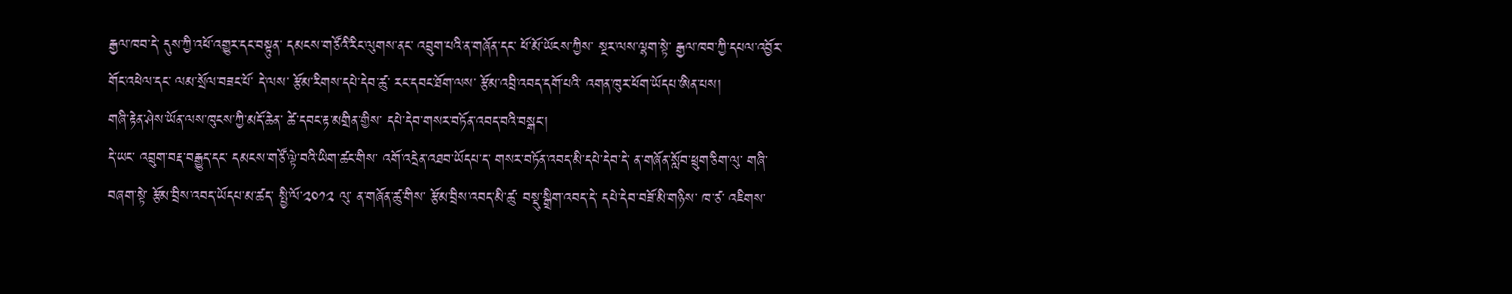རྒྱལ་ཁབ་དེ་ དུས་ཀྱི་འཕོ་འགྱུར་དང་བསྟུན་ དམངས་གཙོའི་རིང་ལུགས་ནང་ འབྲུག་པའི་ན་གཞོན་དང་ ཕོ་མོ་ཡོངས་ཀྱིས་ སྔར་ལས་ལྷག་སྟེ་ རྒྱལ་ཁབ་ཀྱི་དཔལ་འབྱོར་གོང་འཕེལ་དང་ ལམ་སྲོལ་བཟང་པོ་ དེ་ལས་ རྩོམ་རིགས་དཔེ་དེབ་ཚུ་ རང་དབང་ཐོག་ལས་ རྩོམ་འབྲི་འབད་དགོ་པའི་ འགན་ཁུར་ཕོག་ཡོདཔ་ཨིན་པས།
གཞི་རྟེན་ཤེས་ཡོན་ལས་ཁུངས་ཀྱི་མདོ་ཆེན་ ཚེ་དབང་རྟ་མགྲིན་གྱིས་ དཔེ་དེབ་གསར་བཏོན་འབད་བའི་བསྒང་།
དེ་ཡང་ འབྲུག་བརྡ་བརྒྱུད་དང་ དམངས་གཙོ་ལྟེ་བའི་ཡིག་ཚང་གིས་ འགོ་འདྲེན་འཐབ་ཡོདཔ་ད་ གསར་བཏོན་འབད་མི་དཔེ་དེབ་དེ་ ན་གཞོན་སློབ་ཕྲུག་ཅིག་ལུ་ གཞི་བཞག་སྟེ་ རྩོམ་བྲིས་འབད་ཡོདཔ་མ་ཚད་ སྤྱི་ལོ་༢༠༡༢ ལུ་ ན་གཞོན་ཚུ་གིས་ རྩོམ་བྲིས་འབད་མི་ཚུ་ བསྡུ་སྒྲིག་འབད་དེ་ དཔེ་དེབ་བཟོ་མི་གཉིས་ ཁ་ཙ་ འཇིགས་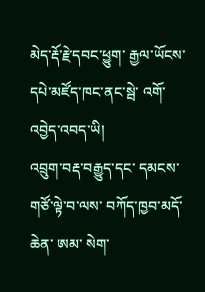མེད་རྡོ་རྗེ་དབང་ཕྱུག་ རྒྱལ་ཡོངས་དཔེ་མཛོད་ཁང་ནང་སྦེ་ འགོ་འབྱེད་འབད་ཡི།
འབྲུག་བརྡ་བརྒྱུད་དང་ དམངས་གཙོ་ལྟེ་བ་ལས་ བཀོད་ཁྱབ་མདོ་ཆེན་ ཨམ་ སེག་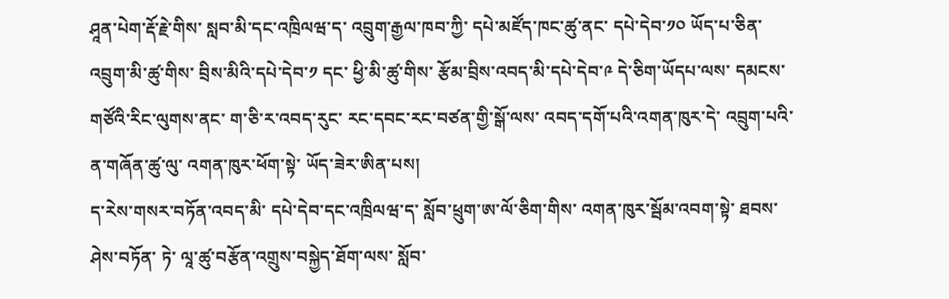ཤཱན་པེག་རྡོ་རྗེ་གིས་ སླབ་མི་དང་འཁྲིལཝ་ད་ འབྲུག་རྒྱལ་ཁབ་ཀྱི་ དཔེ་མཛོད་ཁང་ཚུ་ནང་ དཔེ་དེབ་༡༠ ཡོད་པ་ཅིན་ འབྲུག་མི་ཚུ་གིས་ བྲིས་མིའི་དཔེ་དེབ་༡ དང་ ཕྱི་མི་ཚུ་གིས་ རྩོམ་བྲིས་འབད་མི་དཔེ་དེབ་༩ དེ་ཅིག་ཡོདཔ་ལས་ དམངས་གཙོའི་རིང་ལུགས་ནང་ ག་ཅི་ར་འབད་རུང་ རང་དབང་རང་བཙན་གྱི་སྒོ་ལས་ འབད་དགོ་པའི་འགན་ཁུར་དེ་ འབྲུག་པའི་ན་གཞོན་ཚུ་ལུ་ འགན་ཁུར་ཕོག་སྟེ་ ཡོད་ཟེར་ཨིན་པས།
ད་རེས་གསར་བཏོན་འབད་མི་ དཔེ་དེབ་དང་འཁྲིལཝ་ད་ སློབ་ཕྲུག་ཨ་ལོ་ཅིག་གིས་ འགན་ཁུར་སྦོམ་འབག་སྟེ་ ཐབས་ཤེས་བཏོན་ ཏེ་ ལཱ་ཚུ་བརྩོན་འགྲུས་བསྐྱེད་ཐོག་ལས་ སློབ་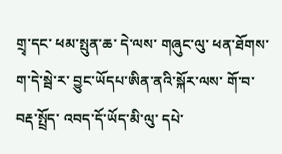གྲྭ་དང་ ཕམ་སྤུན་ཆ་ དེ་ལས་ གཞུང་ལུ་ ཕན་ཐོགས་ག་དེ་སྦེ་ར་ བྱུང་ཡོདཔ་ཨིན་ནའི་སྐོར་ལས་ གོ་བ་བརྡ་སྤྲོད་ འབད་དོ་ཡོད་མི་ལུ་ དཔེ་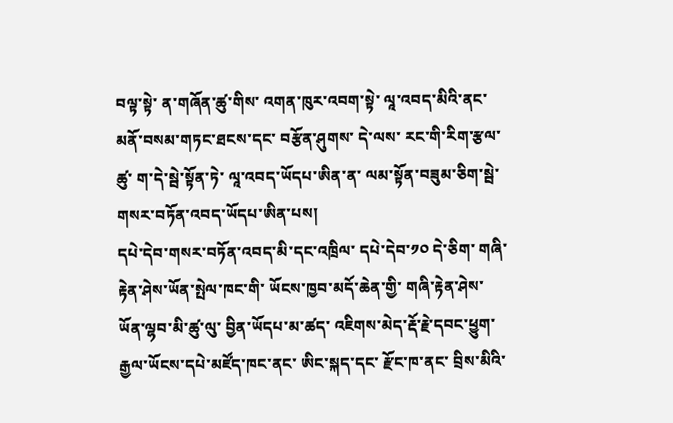བལྟ་སྟེ་ ན་གཞོན་ཚུ་གིས་ འགན་ཁུར་འབག་སྟེ་ ལཱ་འབད་མིའི་ནང་ མནོ་བསམ་གཏང་ཐངས་དང་ བརྩོན་ཤུགས་ དེ་ལས་ རང་གི་རིག་རྩལ་ཚུ་ ག་དེ་སྦེ་སྟོན་ཏེ་ ལཱ་འབད་ཡོདཔ་ཨིན་ན་ ལམ་སྟོན་བཟུམ་ཅིག་སྦེ་ གསར་བཏོན་འབད་ཡོདཔ་ཨིན་པས།
དཔེ་དེབ་གསར་བཏོན་འབད་མི་དང་འཁྲིལ་ དཔེ་དེབ་༡༠ དེ་ཅིག་ གཞི་རྟེན་ཤེས་ཡོན་སྤེལ་ཁང་གི་ ཡོངས་ཁྱབ་མདོ་ཆེན་གྱི་ གཞི་རྟེན་ཤེས་ཡོན་ལྷབ་མི་ཚུ་ལུ་ བྱིན་ཡོདཔ་མ་ཚད་ འཇིགས་མེད་རྡོ་རྗེ་དབང་ཕྱུག་ རྒྱལ་ཡོངས་དཔེ་མཛོད་ཁང་ནང་ ཨིང་སྐད་དང་ རྫོང་ཁ་ནང་ བྲིས་མིའི་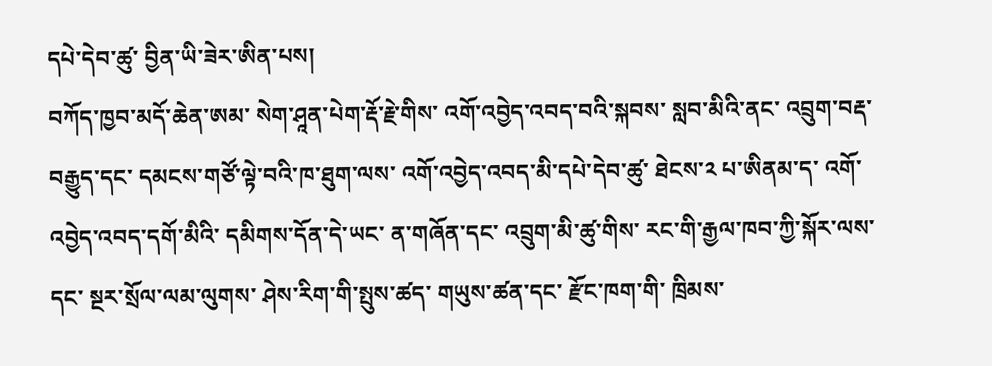དཔེ་དེབ་ཚུ་ བྱིན་ཡི་ཟེར་ཨིན་པས།
བཀོད་ཁྱབ་མདོ་ཆེན་ཨམ་ སེག་ཤཱན་པེག་རྡོ་རྗེ་གིས་ འགོ་འབྱེད་འབད་བའི་སྐབས་ སླབ་མིའི་ནང་ འབྲུག་བརྡ་བརྒྱུད་དང་ དམངས་གཙོ་ལྟེ་བའི་ཁ་ཐུག་ལས་ འགོ་འབྱེད་འབད་མི་དཔེ་དེབ་ཚུ་ ཐེངས་༢ པ་ཨིནམ་ད་ འགོ་འབྱེད་འབད་དགོ་མིའི་ དམིགས་དོན་དེ་ཡང་ ན་གཞོན་དང་ འབྲུག་མི་ཚུ་གིས་ རང་གི་རྒྱལ་ཁབ་ཀྱི་སྐོར་ལས་དང་ སྔར་སྲོལ་ལམ་ལུགས་ ཤེས་རིག་གི་སྤུས་ཚད་ གཡུས་ཚན་དང་ རྫོང་ཁག་གི་ ཁྲིམས་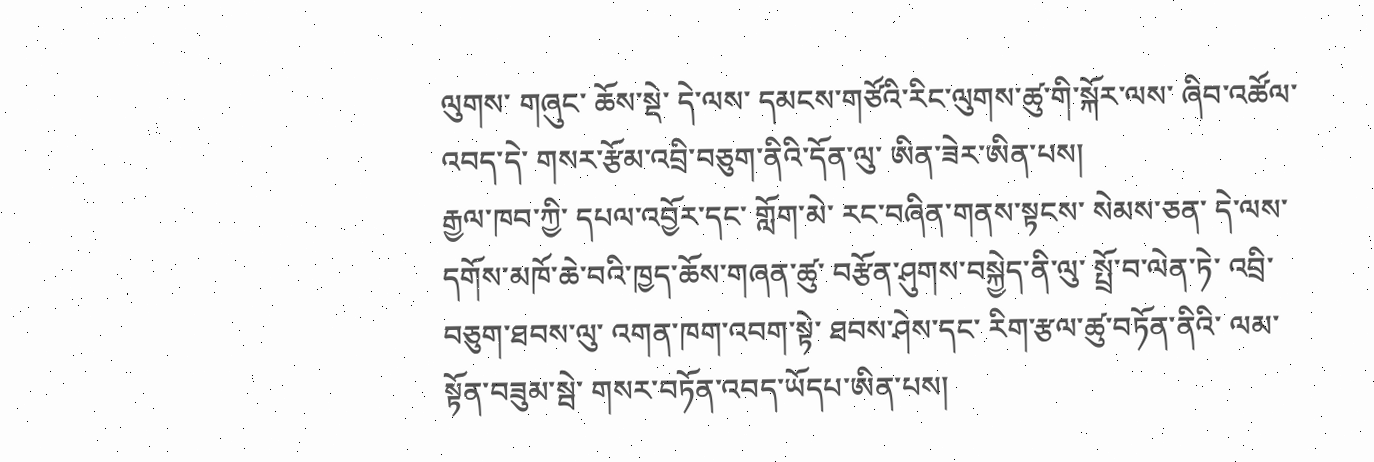ལུགས་ གཞུང་ ཆོས་སྡེ་ དེ་ལས་ དམངས་གཙོའི་རིང་ལུགས་ཚུ་གི་སྐོར་ལས་ ཞིབ་འཚོལ་འབད་དེ་ གསར་རྩོམ་འབྲི་བཅུག་ནིའི་དོན་ལུ་ ཨིན་ཟེར་ཨིན་པས།
རྒྱལ་ཁབ་ཀྱི་ དཔལ་འབྱོར་དང་ གློག་མེ་ རང་བཞིན་གནས་སྟངས་ སེམས་ཅན་ དེ་ལས་ དགོས་མཁོ་ཆེ་བའི་ཁྱད་ཆོས་གཞན་ཚུ་ བརྩོན་ཤུགས་བསྐྱེད་ནི་ལུ་ སྤྲོ་བ་ལེན་ཏེ་ འབྲི་བཅུག་ཐབས་ལུ་ འགན་ཁག་འབག་སྟེ་ ཐབས་ཤེས་དང་ རིག་རྩལ་ཚུ་བཏོན་ནིའི་ ལམ་སྟོན་བཟུམ་སྦེ་ གསར་བཏོན་འབད་ཡོདཔ་ཨིན་པས།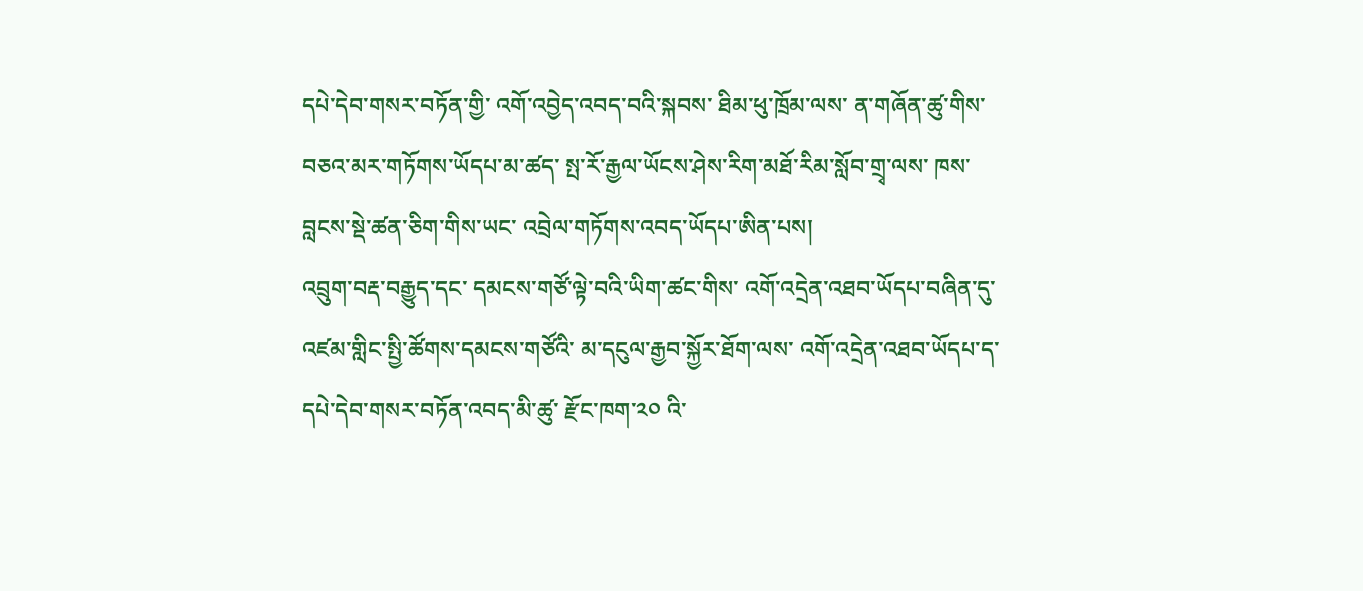དཔེ་དེབ་གསར་བཏོན་གྱི་ འགོ་འབྱེད་འབད་བའི་སྐབས་ ཐིམ་ཕུ་ཁྲོམ་ལས་ ན་གཞོན་ཚུ་གིས་ བཅའ་མར་གཏོགས་ཡོདཔ་མ་ཚད་ སྤ་རོ་རྒྱལ་ཡོངས་ཤེས་རིག་མཐོ་རིམ་སློབ་གྲྭ་ལས་ ཁས་བླངས་སྡེ་ཚན་ཅིག་གིས་ཡང་ འབྲེལ་གཏོགས་འབད་ཡོདཔ་ཨིན་པས།
འབྲུག་བརྡ་བརྒྱུད་དང་ དམངས་གཙོ་ལྟེ་བའི་ཡིག་ཚང་གིས་ འགོ་འདྲེན་འཐབ་ཡོདཔ་བཞིན་དུ་ འཛམ་གླིང་སྤྱི་ཚོགས་དམངས་གཙོའི་ མ་དངུལ་རྒྱབ་སྐྱོར་ཐོག་ལས་ འགོ་འདྲེན་འཐབ་ཡོདཔ་ད་ དཔེ་དེབ་གསར་བཏོན་འབད་མི་ཚུ་ རྫོང་ཁག་༢༠ འི་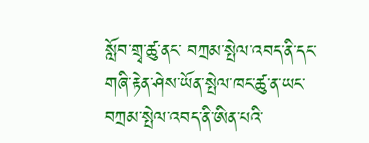སློབ་གྲྭ་ཚུ་ནང་ བཀྲམ་སྤེལ་འབད་ནི་དང་ གཞི་རྟེན་ཤེས་ཡོན་སྤེལ་ཁང་ཚུ་ན་ཡང་ བཀྲམ་སྤེལ་འབད་ནི་ཨིན་པའི་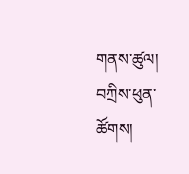གནས་ཚུལ།
བཀྲིས་ཕུན་ཚོགས།